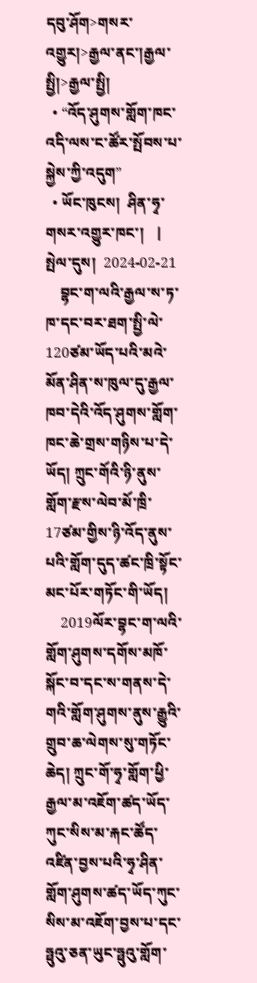དབུ་ཤོག>གསར་འགྱུར།>རྒྱལ་ནང་།རྒྱལ་སྤྱི།>རྒྱལ་སྤྱི།
  • “འོད་ཤུགས་གློག་ཁང་འདི་ལས་ང་ཚོར་སྤོབས་པ་སྐྱེས་ཀྱི་འདུག”
  • ཡོང་ཁུངས།  ཤིན་ཧྭ་གསར་འགྱུར་ཁང་།   |     སྤེལ་དུས།  2024-02-21
    བྷང་ག་ལའི་རྒྱལ་ས་ཏ་ཁ་དང་བར་ཐག་སྤྱི་ལེ་120ཙམ་ཡོད་པའི་མའེ་མོན་ཤིན་ས་ཁུལ་དུ་རྒྱལ་ཁབ་དེའི་འོད་ཤུགས་གློག་ཁང་ཆེ་གྲས་གཉིས་པ་དེ་ཡོད། ཀྲུང་གོའི་ཉི་ནུས་གློག་རྫས་ལེབ་མོ་ཁྲི་17ཙམ་གྱིས་ཉི་འོད་ནུས་པའི་གློག་དུད་ཚང་ཁྲི་སྟོང་མང་པོར་གཏོང་གི་ཡོད།
    2019ལོར་བྷང་ག་ལའི་གློག་ཤུགས་དགོས་མཁོ་སྐོང་བ་དང་ས་གནས་དེ་གའི་གློག་ཤུགས་ནུས་རྒྱུའི་གྲུབ་ཆ་ལེགས་སུ་གཏོང་ཆེད། ཀྲུང་གོ་ཧྭ་གློག་ཕྱི་རྒྱལ་མ་འཇོག་ཚད་ཡོད་ཀུང་སིས་མ་རྐང་ཚོད་འཛིན་བྱས་པའི་ཧྭ་ཤིན་གློག་ཤུགས་ཚད་ཡོད་ཀུང་སིས་མ་འཇོག་བྱས་པ་དང་ཧྥུའུ་ཅན་ཡུང་ཧྥུའུ་གློག་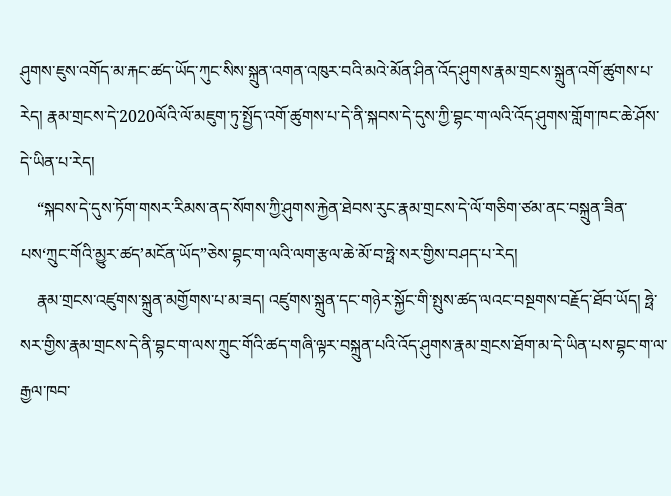ཤུགས་ཇུས་འགོད་མ་རྐང་ཚད་ཡོད་ཀུང་སིས་སྐྲུན་འགན་འཁུར་བའི་མའེ་མོན་ཤིན་འོད་ཤུགས་རྣམ་གྲངས་སྐྲུན་འགོ་ཚུགས་པ་རེད། རྣམ་གྲངས་དེ་2020ལོའི་ལོ་མཇུག་ཏུ་སྤྱོད་འགོ་ཚུགས་པ་དེ་ནི་སྐབས་དེ་དུས་ཀྱི་བྷང་ག་ལའི་འོད་ཤུགས་གློག་ཁང་ཆེ་ཤོས་དེ་ཡིན་པ་རེད།
    “སྐབས་དེ་དུས་ཏོག་གསར་རིམས་ནད་སོགས་ཀྱི་ཤུགས་རྐྱེན་ཐེབས་རུང་རྣམ་གྲངས་དེ་ལོ་གཅིག་ཙམ་ནང་བསྐྲུན་ཟིན་པས‘ཀྲུང་གོའི་མྱུར་ཚད’མངོན་ཡོད”ཅེས་བྷང་ག་ལའི་ལག་རྩལ་ཆེ་མོ་བ་ཧྥེ་སར་གྱིས་བཤད་པ་རེད།
    རྣམ་གྲངས་འཛུགས་སྐྲུན་མགྱོགས་པ་མ་ཟད། འཛུགས་སྐྲུན་དང་གཉེར་སྐྱོང་གི་སྤུས་ཚད་ལའང་བསྔགས་བརྗོད་ཐོབ་ཡོད། ཧྥེ་སར་གྱིས་རྣམ་གྲངས་དེ་ནི་བྷང་ག་ལས་ཀྲུང་གོའི་ཚད་གཞི་ལྟར་བསྐྲུན་པའི་འོད་ཤུགས་རྣམ་གྲངས་ཐོག་མ་དེ་ཡིན་པས་བྷང་ག་ལ་རྒྱལ་ཁབ་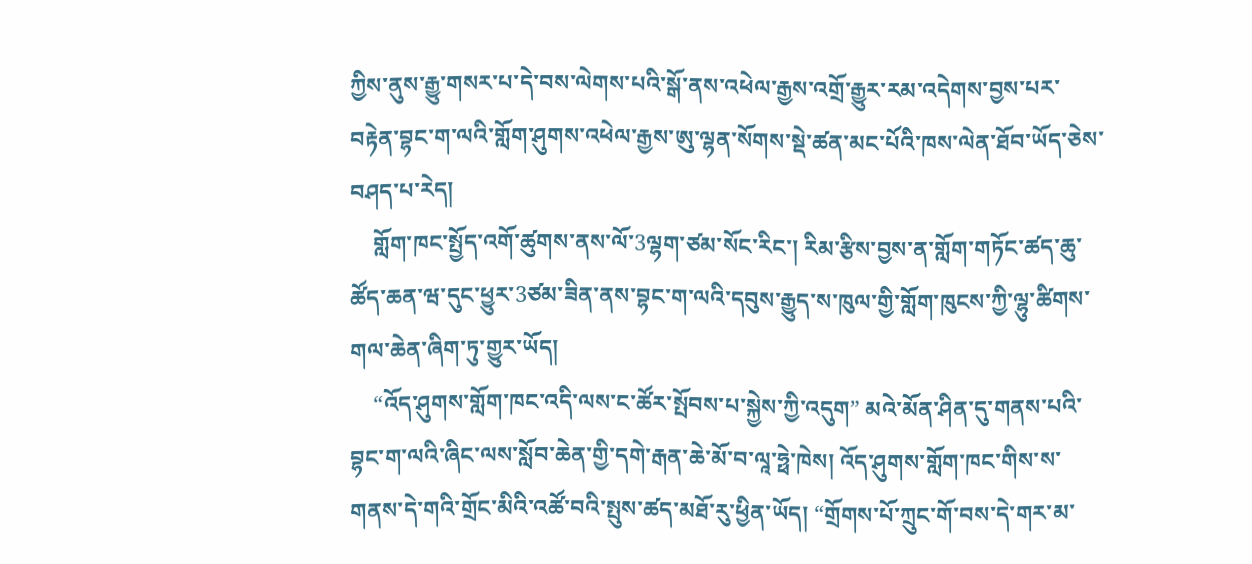ཀྱིས་ནུས་རྒྱུ་གསར་པ་དེ་བས་ལེགས་པའི་སྒོ་ནས་འཕེལ་རྒྱས་འགྲོ་རྒྱུར་རམ་འདེགས་བྱས་པར་བརྟེན་བྷང་ག་ལའི་གློག་ཤུགས་འཕེལ་རྒྱས་ཨུ་ལྷན་སོགས་སྡེ་ཚན་མང་པོའི་ཁས་ལེན་ཐོབ་ཡོད་ཅེས་བཤད་པ་རེད།
    གློག་ཁང་སྤྱོད་འགོ་ཚུགས་ནས་ལོ་3ལྷག་ཙམ་སོང་རིང་། རིམ་རྩིས་བྱས་ན་གློག་གཏོང་ཚད་ཆུ་ཚོད་ཆན་ཝ་དུང་ཕྱུར་3ཙམ་ཟིན་ནས་བྷང་ག་ལའི་དབུས་རྒྱུད་ས་ཁུལ་གྱི་གློག་ཁུངས་ཀྱི་ལྷུ་ཚིགས་གལ་ཆེན་ཞིག་ཏུ་གྱུར་ཡོད།
    “འོད་ཤུགས་གློག་ཁང་འདི་ལས་ང་ཚོར་སྤོབས་པ་སྐྱེས་ཀྱི་འདུག” མའེ་མོན་ཤིན་དུ་གནས་པའི་བྷང་ག་ལའི་ཞིང་ལས་སློབ་ཆེན་གྱི་དགེ་རྒན་ཆེ་མོ་བ་ལཱ་ཧྥེ་ཁེས། འོད་ཤུགས་གློག་ཁང་གིས་ས་གནས་དེ་གའི་གྲོང་མིའི་འཚོ་བའི་སྤུས་ཚད་མཐོ་རུ་ཕྱིན་ཡོད། “གྲོགས་པོ་ཀྲུང་གོ་བས་དེ་གར་མ་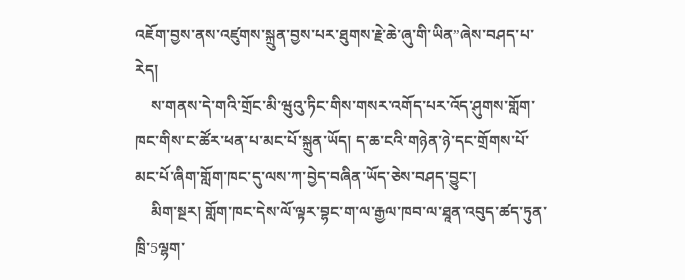འཇོག་བྱས་ནས་འཛུགས་སྐྲུན་བྱས་པར་ཐུགས་རྗེ་ཆེ་ཞུ་གི་ཡིན”ཞེས་བཤད་པ་རེད།
    ས་གནས་དེ་གའི་གྲོང་མི་ཝུའུ་ཏིང་གིས་གསར་འགོད་པར་འོད་ཤུགས་གློག་ཁང་གིས་ང་ཚོར་ཕན་པ་མང་པོ་སྐྲུན་ཡོད། ད་ཆ་ངའི་གཉེན་ཉེ་དང་གྲོགས་པོ་མང་པོ་ཞིག་གློག་ཁང་དུ་ལས་ཀ་བྱེད་བཞིན་ཡོད་ཅེས་བཤད་བྱུང་།
    མིག་སྔར། གློག་ཁང་དེས་ལོ་ལྟར་བྷང་ག་ལ་རྒྱལ་ཁབ་ལ་ཐཱན་འབུད་ཚད་ཏུན་ཁྲི་5ལྷག་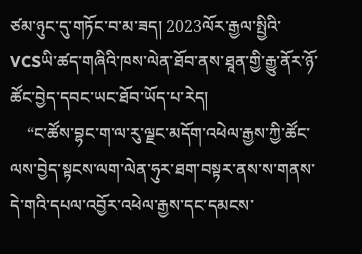ཙམ་ཉུང་དུ་གཏོང་བ་མ་ཟད། 2023ལོར་རྒྱལ་སྤྱིའི་VCSཡི་ཚད་གཞིའི་ཁས་ལེན་ཐོབ་ནས་ཐཱན་གྱི་རྒྱུ་ནོར་ཉོ་ཚོང་བྱེད་དབང་ཡང་ཐོབ་ཡོད་པ་རེད།
    “ང་ཚོས་བྷང་ག་ལ་རུ་ལྗང་མདོག་འཕེལ་རྒྱས་ཀྱི་ཚོང་ལས་བྱེད་སྟངས་ལག་ལེན་ཧུར་ཐག་བསྟར་ནས་ས་གནས་དེ་གའི་དཔལ་འབྱོར་འཕེལ་རྒྱས་དང་དམངས་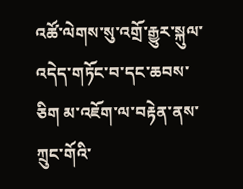འཚོ་ལེགས་སུ་འགྲོ་རྒྱུར་སྐུལ་འདེད་གཏོང་བ་དང་ཆབས་ཅིག མ་འཇོག་ལ་བརྟེན་ནས་ཀྲུང་གོའི་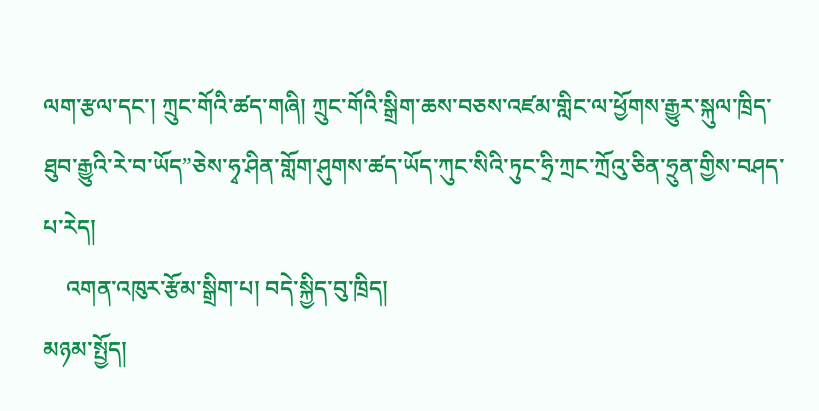ལག་རྩལ་དང་། ཀྲུང་གོའི་ཚད་གཞི། ཀྲུང་གོའི་སྒྲིག་ཆས་བཅས་འཛམ་གླིང་ལ་ཕྱོགས་རྒྱུར་སྐུལ་ཁྲིད་ཐུབ་རྒྱུའི་རེ་བ་ཡོད”ཅེས་ཧྭ་ཤིན་གློག་ཤུགས་ཚད་ཡོད་ཀུང་སིའི་ཏུང་ཧྲི་ཀྲང་ཀྲོའུ་ཅིན་ཧྲུན་གྱིས་བཤད་པ་རེད།
    འགན་འཁུར་རྩོམ་སྒྲིག་པ། བདེ་སྐྱིད་བུ་ཁྲིད།
མཉམ་སྤྱོད།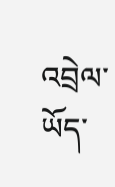འབྲེལ་ཡོད་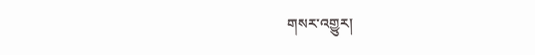གསར་འགྱུར།